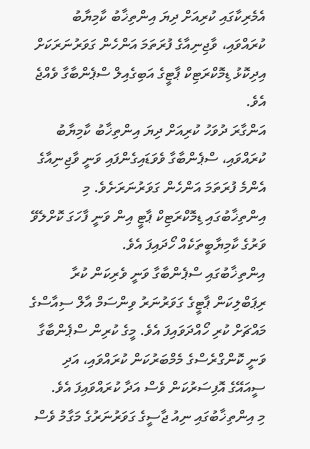އެމެރިކާގައި ކުރިއަށް ދިޔަ އިންތިޚާބު ކާމިޔާބު ކުރައްވައި، ވާޖިނިއާގެ ފުރަތަމަ އަންހެން ގަވަރުނަރަކަށް އިދިކޮޅު ޑިމޮކްރަޓިކް ޕާޓީގެ އަބިގެއިލް ސްޕެންބާގާ ވެއްޖެ އެވެ.
އަންގާރަ ދުވަހު ކުރިއަށް ދިޔަ އިންތިޚާބު ކާމިޔާބު ކުރައްވައި، ސްޕެންބާގާ ވެވަޑައިގެންފައި ވަނީ ވާޖިނިއާގެ އެންމެ ފުރަތަމަ އަންހެން ގަވަރުނަރަށެވެ. މި އިންތިޚާބުގައި ޑިމޮކްރަޓިކް ޕާޓީ އިން ވަނީ ފާހަގަ ކޮށްލެވޭ ވަރުގެ ކާމިޔާބީތަކެއް ހޯދައިފަ އެވެ.
އިންތިޚާބުގައި ސްޕެންބާގާ ވަނީ ވެރިކަން ކުރާ ރިޕަބްލިކަން ޕާޓީގެ ގަވަރުނަރު ވިންސަމް އާލް ސިއާސްގެ މައްޗަށް ކުރި ހޯއްދަވައިފަ އެވެ. މީގެ ކުރިން ސްޕެންބާގާ ވަނީ ކޮންގްރެސްގެ މެމްބަރުކަން ކުރައްވައި، އަދި ސީއައޭގެ އޮފިސަރުކަން ވެސް އަދާ ކުރައްވައިފަ އެވެ.
މި އިންތިޚާބުގައި ނިއު ޖާސީގެ ގަވަރުނަރުގެ މަގާމު ވެސް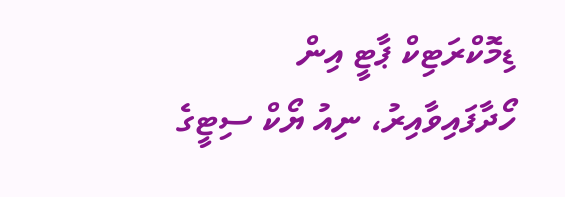ޑިމޮކްރަޓިކް ޕާޓީ އިން ހޯދާފައިވާއިރު، ނިއު ޔޯކް ސިޓީގެ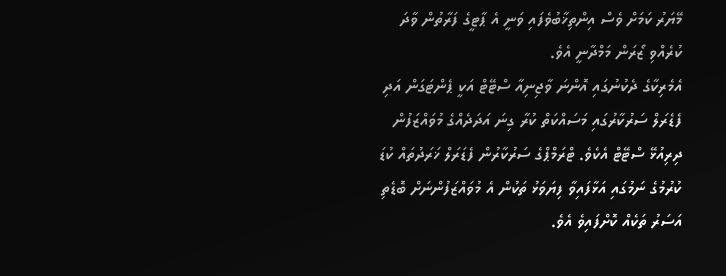މޭޔަރު ކަމަށް ވެސް އިންތިޚާބުވެފައި ވަނީ އެ ޕާޓީގެ ފަރާތުން ވާދަ ކުރެއްވި ޒޯރަން މަމްދާނީ އެވެ.
އެމެރިކާގެ ދެކުނުގައި އޮންނަ ވާޖިނިއާ ސްޓޭޓް އަކީ ޕެންޓަގަން އަދި ފެޑެރަލް ސަރުކާރުގައި މަސައްކަތް ކުރާ ގިނަ އަދަދެއްގެ މުވައްޒަފުން ދިރިއުޅޭ ސްޓޭޓް އެކެވެ. ޓްރަމްޕްގެ ސަރުކާރުން ފެޑަރަލް ޚަރަދުތައް ކުޑަ ކުރުމުގެ ނަމުގައި އަޅާފައިވާ ފިޔަވަޅު ތަކުން އެ މުވައްޒަފުންނަށް ބޮޑެތި އަސަރު ތަކެއް ކޮށްފައިވެ އެވެ.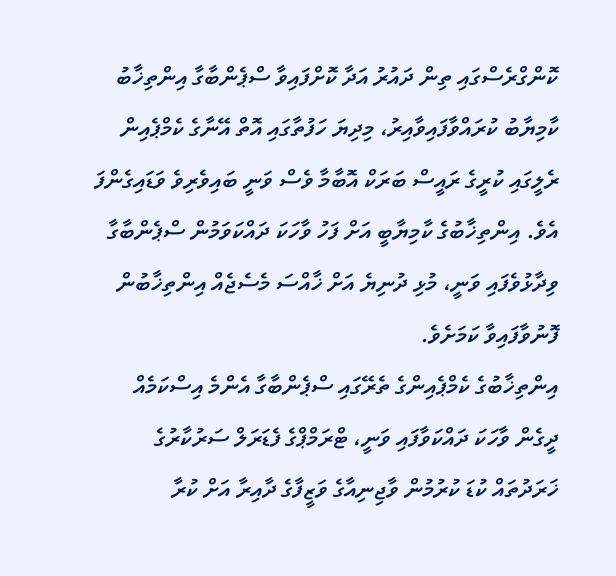ކޮންގްރެސްގައި ތިން ދައުރު އަދާ ކޮށްފައިވާ ސްޕެންބާގާ އިންތިޚާބު ކާމިޔާބު ކުރައްވާފައިވާއިރު، މިދިޔަ ހަފުތާގައި އޮތް އޭނާގެ ކެމްޕެއިން ރެލީގައި ކުރީގެ ރައީސް ބަރަކް އޮބާމާ ވެސް ވަނީ ބައިވެރިވެ ވަޑައިގެންފަ އެވެ. އިންތިޚާބުގެ ކާމިޔާބީ އަށް ފަހު ވާހަކަ ދައްކަވަމުން ސްޕެންބާގާ ވިދާޅުވެފައި ވަނީ، މުޅި ދުނިޔެ އަށް ޚާއްސަ މެސެޖެއް އިންތިޚާބުން ފޮނުވާފައިވާ ކަމަށެވެ.
އިންތިޚާބުގެ ކެމްޕެއިންގެ ތެރޭގައި ސްޕެންބާގާ އެންމެ އިސްކަމެއް ދީގެން ވާހަކަ ދައްކަވާފައި ވަނީ، ޓްރަމްޕްގެ ފެޑަރަލް ސަރުކާރުގެ ޚަރަދުތައް ކުޑަ ކުރުމުން ވާޖިނިއާގެ ވަޒީފާގެ ދާއިރާ އަށް ކުރާ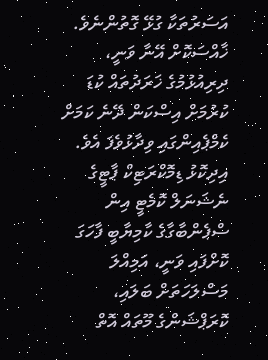އަސަރުތަކާ ގުޅޭ ގޮތުންނެވެ. ޚާއްސަކޮށް އޭނާ ވަނީ، ދިރިއުޅުމުގެ ޚަރަދުތައް ކުޑަ ކުރުމަށް އިސްކަން ދޭނެ ކަމަށް ކެމްޕެއިންގައި ވިދާޅުވެފަ އެވެ.
އިދިކޮޅު ޑިމޮކްރަޓިކް ޕާޓީގެ ނެޝަނަލް ކޮމެޓީ އިން ސްޕެންބާގާގެ ކާމިޔާބީ ފާހަގަ ކޮށްފައި ވަނީ، އަމިއްލަ މަސްލަހަތަށް ބަލައި، ކޮރަޕްޝަންގެ މޫތައް އޮތް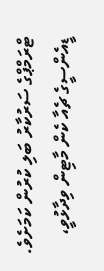ޓްރަމްޕްގެ ސަރުކާރު ބަލި ކުރުން ކަމަށެވެ. ޑީއެންސީގެ ޗެއާ ކެން މާޓިން ވިދާޅުވީ،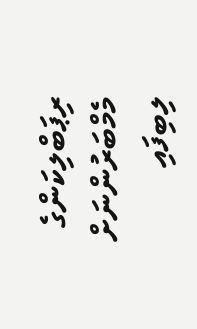ރިޕަބްލިކަންގެ މެމްބަރުންނަށް ލިބިފައި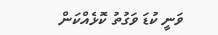ވަނީ ކުޑަ ވަގުތު ކޮޅެއްކަން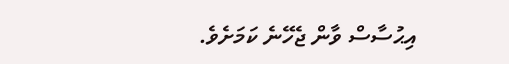އިޙުސާސް ވާން ޖެހޭނެ ކަމަށެވެ.